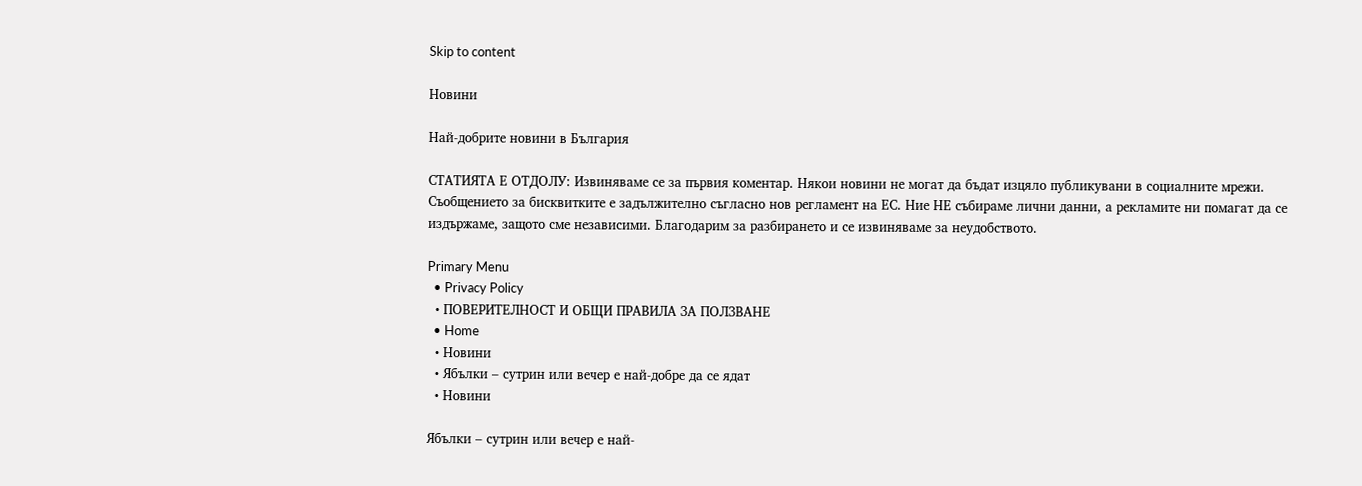Skip to content

Новини

Най-добрите новини в България

СТАТИЯТА Е ОТДОЛУ: Извиняваме се за първия коментар. Някои новини не могат да бъдат изцяло публикувани в социалните мрежи. Съобщението за бисквитките е задължително съгласно нов регламент на ЕС. Ние НЕ събираме лични данни, а рекламите ни помагат да се издържаме, защото сме независими. Благодарим за разбирането и се извиняваме за неудобството.

Primary Menu
  • Privacy Policy
  • ПОВЕРИТЕЛНОСТ И ОБЩИ ПРАВИЛА ЗА ПОЛЗВАНЕ
  • Home
  • Новини
  • Ябълки – сутрин или вечер е най-добре да се ядат
  • Новини

Ябълки – сутрин или вечер е най-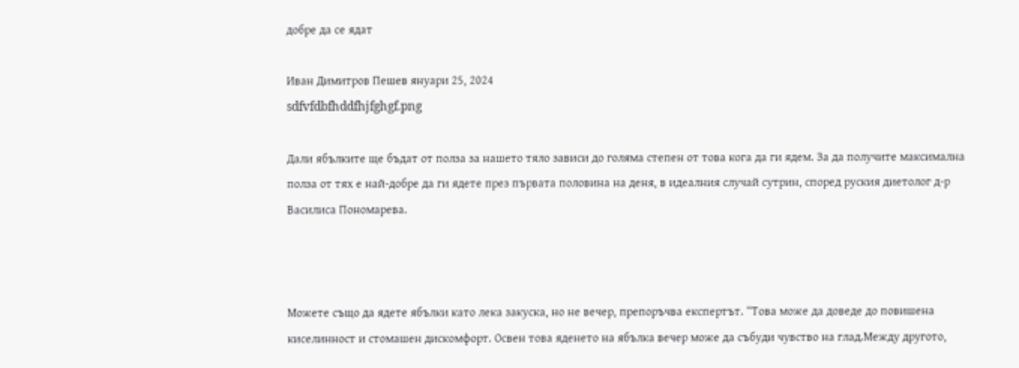добре да се ядат

Иван Димитров Пешев януари 25, 2024
sdfvfdbfhddfhjfghgf.png

Дали ябълките ще бъдат от полза за нашето тяло зависи до голяма степен от това кога да ги ядем. За да получите максимална полза от тях е най-добре да ги ядете през първата половина на деня, в идеалния случай сутрин, според руския диетолог д-р Василиса Пономарева.



Можете също да ядете ябълки като лека закуска, но не вечер, препоръчва експертът. “Това може да доведе до повишена киселинност и стомашен дискомфорт. Освен това яденето на ябълка вечер може да събуди чувство на глад.Между другото,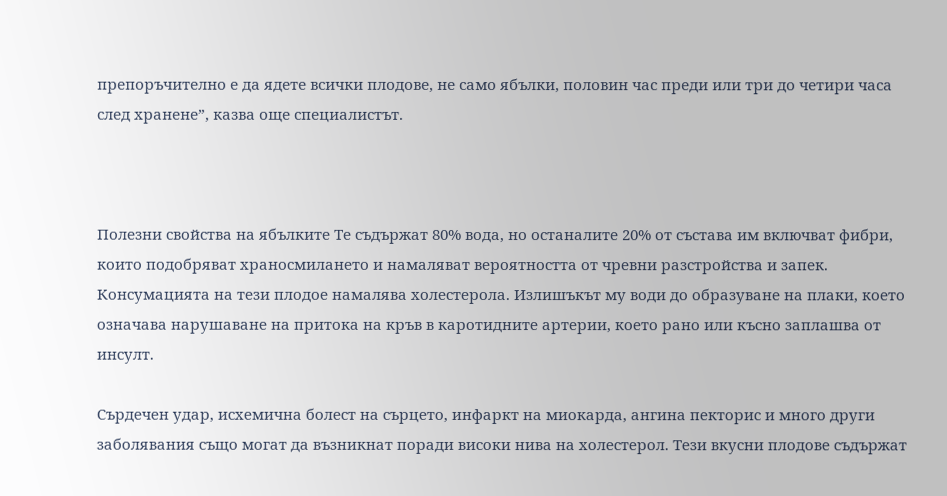препоръчително е да ядете всички плодове, не само ябълки, половин час преди или три до четири часа след хранене”, казва още специалистът.



Полезни свойства на ябълките Те съдържат 80% вода, но останалите 20% от състава им включват фибри, които подобряват храносмилането и намаляват вероятността от чревни разстройства и запек. Консумацията на тези плодое намалява холестерола. Излишъкът му води до образуване на плаки, което означава нарушаване на притока на кръв в каротидните артерии, което рано или късно заплашва от инсулт.

Сърдечен удар, исхемична болест на сърцето, инфаркт на миокарда, ангина пекторис и много други заболявания също могат да възникнат поради високи нива на холестерол. Тези вкусни плодове съдържат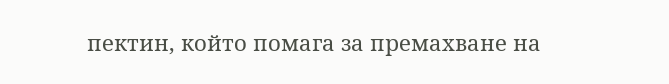пектин, който помага за премахване на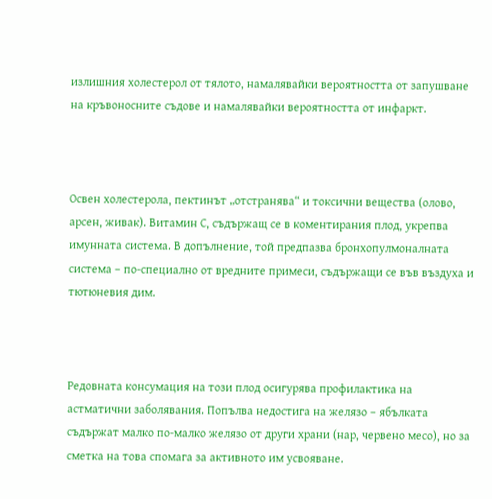излишния холестерол от тялото, намалявайки вероятността от запушване на кръвоносните съдове и намалявайки вероятността от инфаркт.



Освен холестерола, пектинът „отстранява“ и токсични вещества (олово, арсен, живак). Витамин С, съдържащ се в коментирания плод, укрепва имунната система. В допълнение, той предпазва бронхопулмоналната система – по-специално от вредните примеси, съдържащи се във въздуха и тютюневия дим.



Редовната консумация на този плод осигурява профилактика на астматични заболявания. Попълва недостига на желязо – ябълката съдържат малко по-малко желязо от други храни (нар, червено месо), но за сметка на това спомага за активното им усвояване.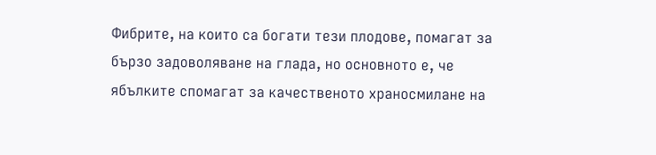Фибрите, на които са богати тези плодове, помагат за бързо задоволяване на глада, но основното е, че ябълките спомагат за качественото храносмилане на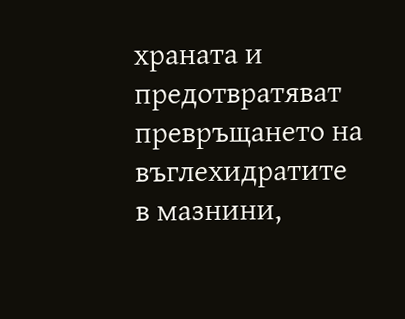храната и предотвратяват превръщането на въглехидратите в мазнини,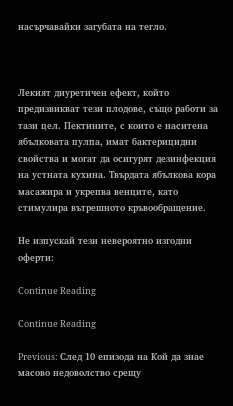насърчавайки загубата на тегло.



Лекият диуретичен ефект, който предизвикват тези плодове, също работи за тази цел. Пектините, с които е наситена ябълковата пулпа, имат бактерицидни свойства и могат да осигурят дезинфекция на устната кухина. Твърдата ябълкова кора масажира и укрепва венците, като стимулира вътрешното кръвообращение.

Не изпускай тези невероятно изгодни оферти:

Continue Reading

Continue Reading

Previous: След 10 епизода на Кой да знае масово недоволство срещу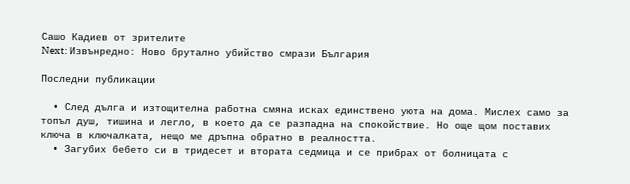Сашо Кадиев от зрителите
Next: Извънредно: Ново брутално убийство смрази България

Последни публикации

  • След дълга и изтощителна работна смяна исках единствено уюта на дома. Мислех само за топъл душ, тишина и легло, в което да се разпадна на спокойствие. Но още щом поставих ключа в ключалката, нещо ме дръпна обратно в реалността.
  • Загубих бебето си в тридесет и втората седмица и се прибрах от болницата с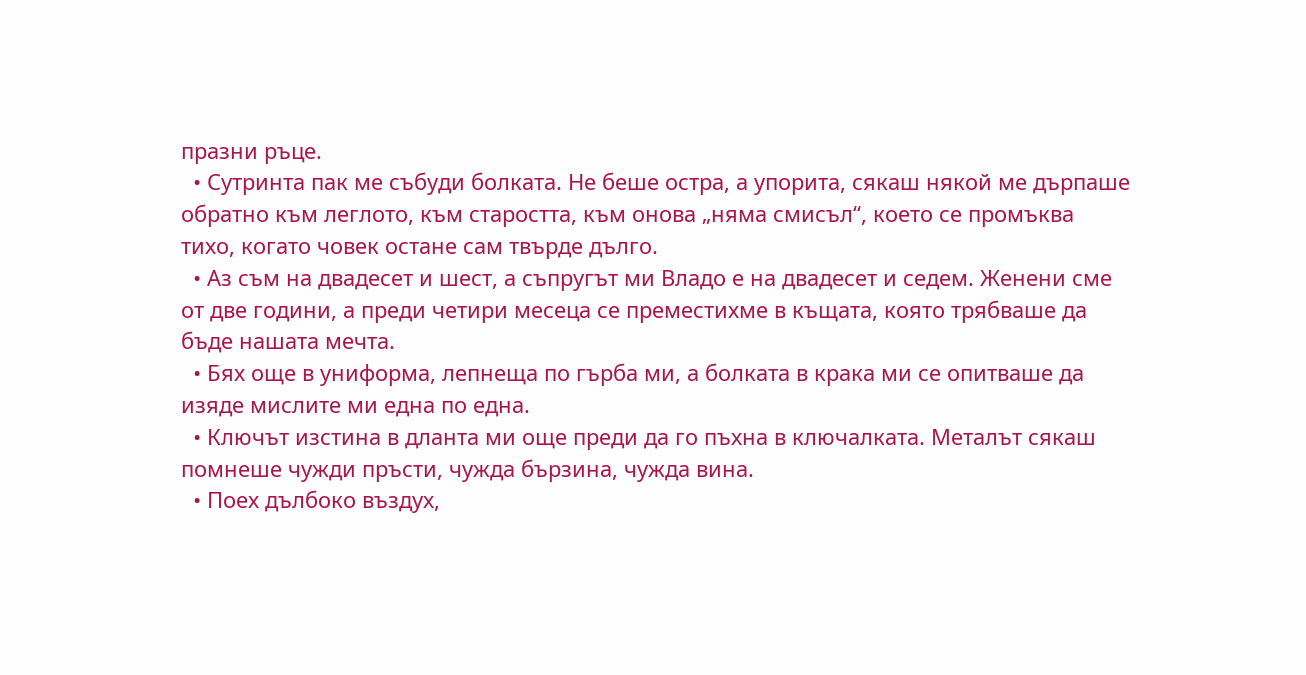празни ръце.
  • Сутринта пак ме събуди болката. Не беше остра, а упорита, сякаш някой ме дърпаше обратно към леглото, към старостта, към онова „няма смисъл“, което се промъква тихо, когато човек остане сам твърде дълго.
  • Аз съм на двадесет и шест, а съпругът ми Владо е на двадесет и седем. Женени сме от две години, а преди четири месеца се преместихме в къщата, която трябваше да бъде нашата мечта.
  • Бях още в униформа, лепнеща по гърба ми, а болката в крака ми се опитваше да изяде мислите ми една по една.
  • Ключът изстина в дланта ми още преди да го пъхна в ключалката. Металът сякаш помнеше чужди пръсти, чужда бързина, чужда вина.
  • Поех дълбоко въздух,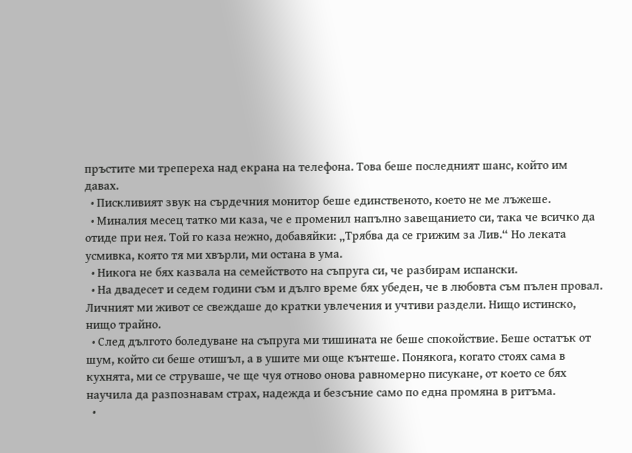пръстите ми трепереха над екрана на телефона. Това беше последният шанс, който им давах.
  • Пискливият звук на сърдечния монитор беше единственото, което не ме лъжеше.
  • Миналия месец татко ми каза, че е променил напълно завещанието си, така че всичко да отиде при нея. Той го каза нежно, добавяйки: „Трябва да се грижим за Лив.“ Но леката усмивка, която тя ми хвърли, ми остана в ума.
  • Никога не бях казвала на семейството на съпруга си, че разбирам испански.
  • На двадесет и седем години съм и дълго време бях убеден, че в любовта съм пълен провал. Личният ми живот се свеждаше до кратки увлечения и учтиви раздели. Нищо истинско, нищо трайно.
  • След дългото боледуване на съпруга ми тишината не беше спокойствие. Беше остатък от шум, който си беше отишъл, а в ушите ми още кънтеше. Понякога, когато стоях сама в кухнята, ми се струваше, че ще чуя отново онова равномерно писукане, от което се бях научила да разпознавам страх, надежда и безсъние само по една промяна в ритъма.
  •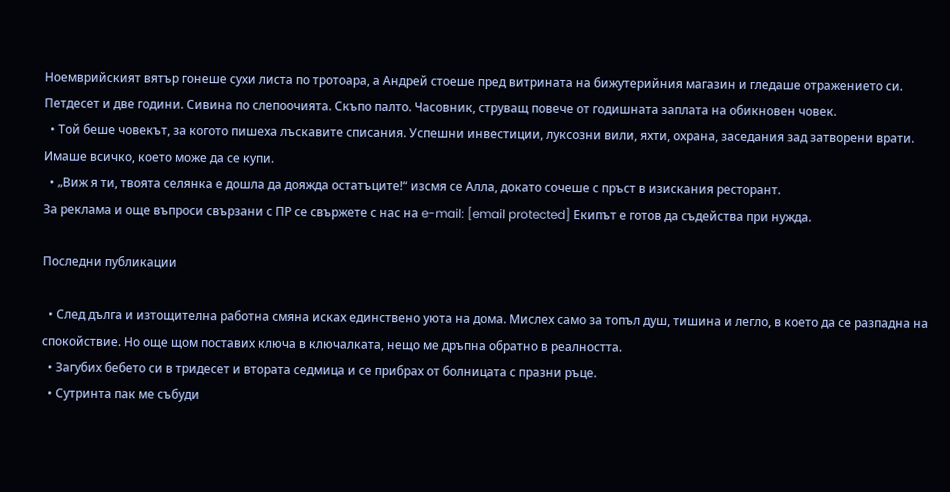Ноемврийският вятър гонеше сухи листа по тротоара, а Андрей стоеше пред витрината на бижутерийния магазин и гледаше отражението си. Петдесет и две години. Сивина по слепоочията. Скъпо палто. Часовник, струващ повече от годишната заплата на обикновен човек.
  • Той беше човекът, за когото пишеха лъскавите списания. Успешни инвестиции, луксозни вили, яхти, охрана, заседания зад затворени врати. Имаше всичко, което може да се купи.
  • „Виж я ти, твоята селянка е дошла да дояжда остатъците!“ изсмя се Алла, докато сочеше с пръст в изискания ресторант.
За реклама и още въпроси свързани с ПР се свържете с нас на e-mail: [email protected] Екипът е готов да съдейства при нужда.

Последни публикации

  • След дълга и изтощителна работна смяна исках единствено уюта на дома. Мислех само за топъл душ, тишина и легло, в което да се разпадна на спокойствие. Но още щом поставих ключа в ключалката, нещо ме дръпна обратно в реалността.
  • Загубих бебето си в тридесет и втората седмица и се прибрах от болницата с празни ръце.
  • Сутринта пак ме събуди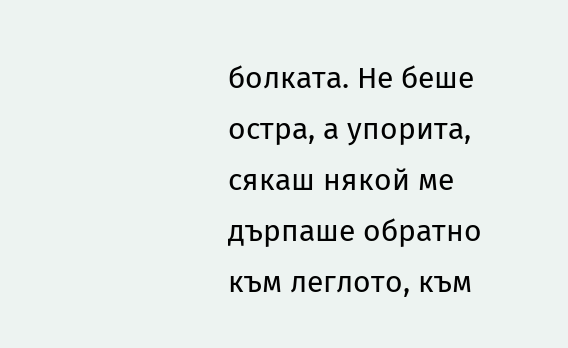болката. Не беше остра, а упорита, сякаш някой ме дърпаше обратно към леглото, към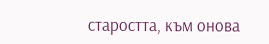старостта, към онова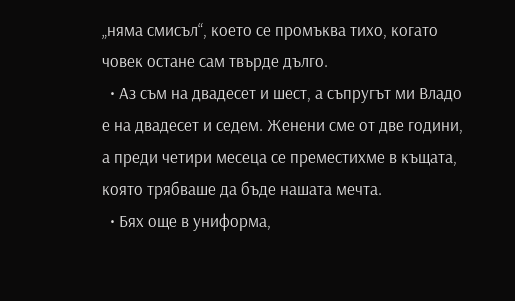„няма смисъл“, което се промъква тихо, когато човек остане сам твърде дълго.
  • Аз съм на двадесет и шест, а съпругът ми Владо е на двадесет и седем. Женени сме от две години, а преди четири месеца се преместихме в къщата, която трябваше да бъде нашата мечта.
  • Бях още в униформа,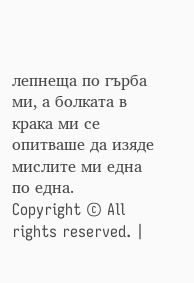лепнеща по гърба ми, а болката в крака ми се опитваше да изяде мислите ми една по една.
Copyright © All rights reserved. |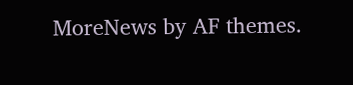MoreNews by AF themes.